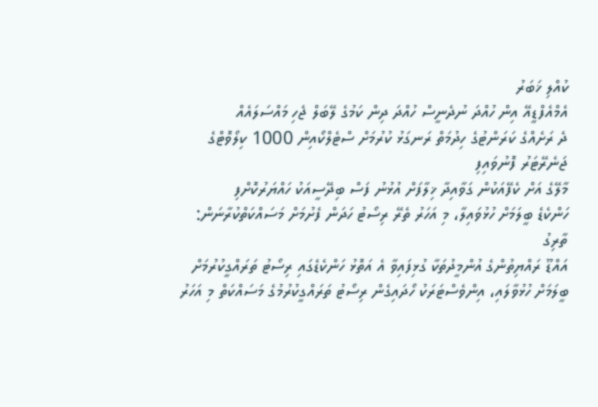ކުއްލި ޚަބަރު
އެމްއެފްޑީއޭ އިން ހުއްދަ ނުދެނީސް ހުއްދަ ދިން ކަމުގެ ލޭބަލް ޖެހި މައްސަލައެއް
ދެ ރަށެއްގެ ކަރަންޓުގެ ހިދުމަތް ރަނގަޅު ކުރުމަށް ސްޓެލްކޯއިން 1000 ކިލޯވޮޓްގެ ޖަނެރޭޓަރު ފޮނުވައިފި
މާލޭގެ އަށް ކެފޭއަކުން ގަވާއިދާ ޚިލާފަށް އުޅުނު ފަސް ބިދޭސީއަކު ހައްޔަރުކޮށްފި
ހަންކެޑެ ބީލަމަށް ހުޅުވައިލާ، މި އަހަރު ތެރޭ ރިސޯޓު ހަދަން ފެށުމަށް މަސައްކަތްކުރާނަން: ތާރިގު
އައްޑޫ ރައްޔިތުންގެ އުންމީދުތަކާ ގުޅިފައިވާ އެ އަތޮޅު ހަންކެޑެގައި ރިސޯޓު ތަރައްގީކުރުމަށް ބީލަމަށް ހުޅުވާލައި، އިންވެސްޓަރަކު ހޯދައިގެން ރިސޯޓު ތަރައްގީކުރުމުގެ މަސައްކަތް މި އަހަރު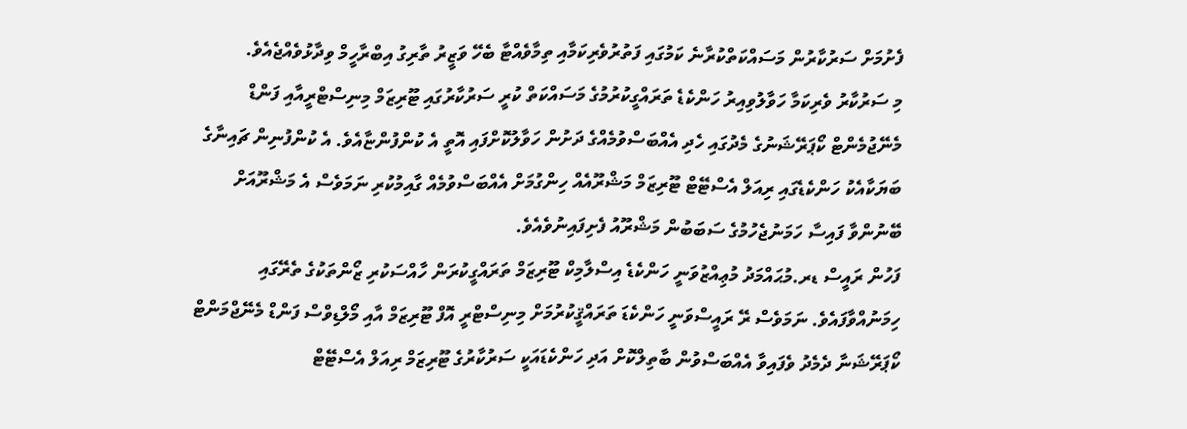ފެށުމަށް ސަރުކާރުން މަސައްކަތްކުރާނެ ކަމުގައި ފަތުރުވެރިކަމާއި ތިމާވެއްޓާ ބެހޭ ވަޒީރު ތާރިގު އިބްރާހީމް ވިދާޅުވެއްޖެއެވެ.
މި ސަރުކާރު ވެރިކަމާ ހަވާލުވިއިރު ހަންކެޑެ ތަރައްގީކުރުމުގެ މަސައްކަތް ކުރީ ސަރުކާރުގައި ޓޫރިޒަމް މިނިސްޓްރީއާއި ފަންޑް މެނޭޖުމެންޓް ކޯޕަރޭޝަނުގެ މެދުގައި ހެދި އެއްބަސްވުމެއްގެ ދަށުން ހަވާލުކޮށްފައި އޮތީ އެ ކުންފުންޏާއެވެ. އެ ކުންފުނިން ޗައިނާގެ ބަޔަކާއެކު ހަންކެޑެގައި ރިއަލް އެސްޓޭޓް ޓޫރިޒަމް މަޝްރޫއެއް ހިންގުމަށް އެއްބަސްވުމެއް ގާއިމުކުރި ނަމަވެސް އެ މަޝްރޫއަށް ބޭނުންވާ ފައިސާ ހަމަނުޖެހުމުގެ ސަބަބުން މަޝްރޫއު ފެށިފައިނުވެއެވެ.
ފަހުން ރައީސް ޑރ.މުޙައްމަދު މުޢިއްޒުވަނީ ހަންކެޑެ އިސްލާމިކް ޓޫރިޒަމް ތަރައްގީކުރަން ހާއްސަކުރި ޒޯންތަކުގެ ތެރޭގައި ހިމަނުއްވާފައެވެ. ނަމަވެސް ރޭ ރައީސްވަނީ ހަންކެޑަ ތަރައްޤީކުރުމަށް މިނިސްޓްރީ އޮފް ޓޫރިޒަމް އާއި މޯލްޑިވްސް ފަންޑް މެނޭޖްމަންޓް ކޯޕަރޭޝަނާ ދެމެދު ވެފައިވާ އެއްބަސްވުން ބާތިލްކޮށް އަދި ހަންކެޑައަކީ ސަރުކާރުގެ ޓޫރިޒަމް ރިއަލް އެސްޓޭޓް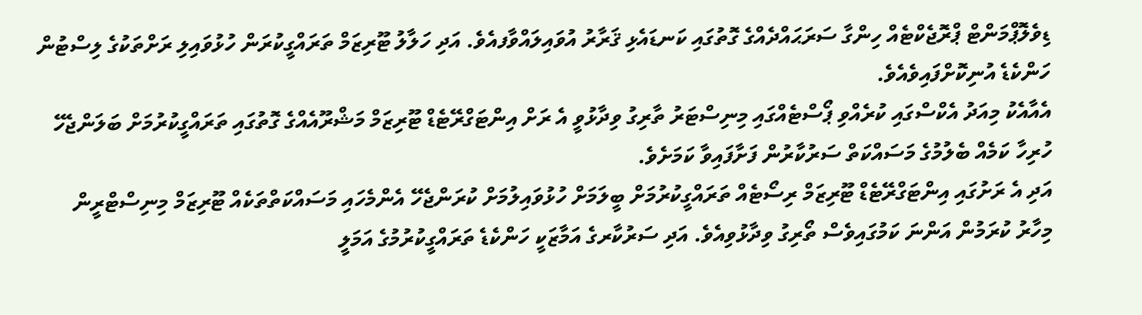ޑިވެލޮޕްމަންޓް ޕްރޮޖެކްޓެއް ހިންގާ ސަރަޙައްދެއްގެ ގޮތުގައި ކަނޑައެޅި ޤަރާރު އުވައިލައްވާފއެވެ. އަދި ހަލާލު ޓޫރިޒަމް ތަރައްގީކުރަން ހުޅުވައިލި ރަށްތަކުގެ ލިސްޓުން ހަންކެޑެ އުނިކޮށްފައިވެއެވެ.
އެއާއެކު މިއަދު އެކްސްގައި ކުރެއްވި ޕޯސްޓެއްގައި މިނިސްޓަރު ތާރިގު ވިދާޅުވީ އެ ރަށް އިންޓަގްރޭޓެޑް ޓޫރިޒަމް މަޝްރޫއެއްގެ ގޮތުގައި ތަރައްގީކުރުމަށް ބަލަންޖެހޭ ހުރިހާ ކަމެއް ބެލުމުގެ މަސައްކަތް ސަރުކާރުން ފަށާފައިވާ ކަމަށެވެ.
އަދި އެ ރަށުގައި އިންޓަގްރޭޓެޑް ޓޫރިޒަމް ރިސޯޓެއް ތަރައްގީކުރުމަށް ބީލަމަށް ހުޅުވައިލުމަށް ކުރަންޖެހޭ އެންމެހައި މަސައްކަތްތަކެއް ޓޫރިޒަމް މިނިސްޓްރީން މިހާރު ކުރަމުން އަންނަ ކަމުގައިވެސް ތޯރިގު ވިދާޅުވިއެވެ. އަދި ސަރުކާރގެ އަމާޒަކީ ހަންކެޑެ ތަރައްގީކުރުމުގެ އަމަލީ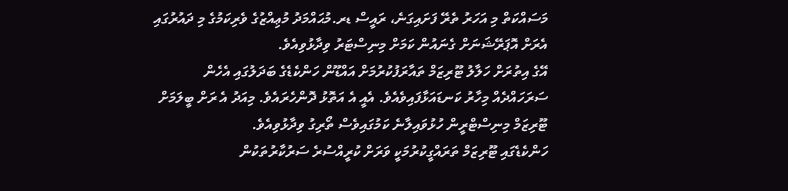މަސައްކަތް މި އަހަރު ތެރޭ ފަށައިގަނެ، ރައީސް ޑރ.މުޙައްމަދު މުޢިއްޒުގެ ވެރިކަމުގެ މި ދައުރުގައި އެރަށް އޮޕަރޭޝަނަށް ގެނައުން ކަމަށް މިނިސްޓަރު ވިދާޅުވިއެވެ.
އޭގެ އިތުރަށް ހަލާލު ޓޫރިޒަމް ތައާރަފުކުރުމަށް އައްޑޫން ހަންކެޑެގެ ބަދަލުގައި އެހެން ސަރަހައްދެއް މިހާރު ކަނޑައަޅާފައިވެއެވެ. އެއީ އެ އަތޮޅު ދޮންހެރައެވެ. މިއަދު އެ ރަށް ބީލަމަށް ޓޫރިޒަމް މިނިސްޓްރީން ހުޅުވައިލާނެ ކަމުގައިވެސް ތޯރިގު ވިދާޅުވިއެވެ.
ހަންކެޑެގައި ޓޫރިޒަމް ތަރައްގީކުރުމަކީ ވަރަށް ކުރީއްސުރެ ސަރުކާރުތަކުން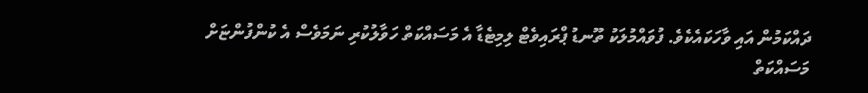ދައްކަމުން އައި ވާހަކައެކެވެ. ފުވައްމުލަކު ތޫނޑު ޕްރައިވެޓް ލިމިޓެޑާ އެ މަސައްކަތް ހަވާލުކުރި ނަމަވެސް އެ ކުންފުންޏަށް މަސައްކަތް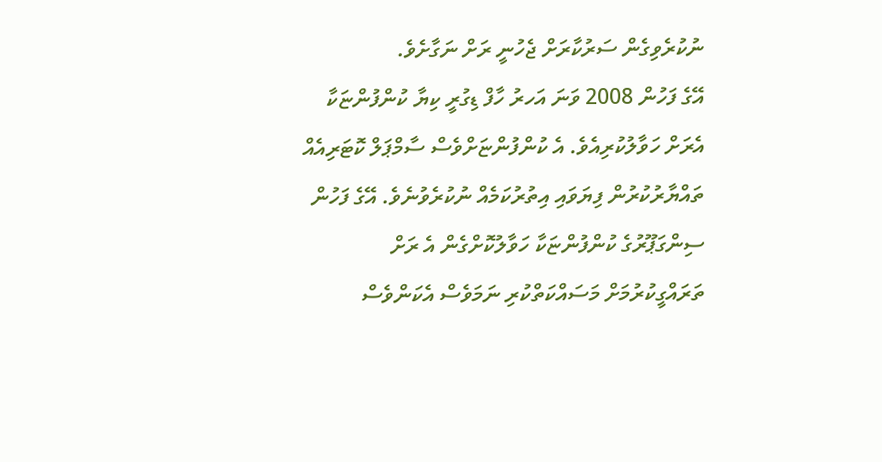ނުކުރެވިގެން ސަރުކާރަށް ޖެހުނީ ރަށް ނަގާށެވެ.
އޭގެ ފަހުން 2008 ވަނަ އަހރު ހާފް ޑިގުރީ ކިޔާ ކުންފުންޏަކާ އެރަށް ހަވާލުކުރިއެވެ. އެ ކުންފުންޏަށްވެސް ސާމްޕަލް ކޮޓަރިއެއް ތައްޔާރުކުރުން ފިޔަވައި އިތުރުކަމެއް ނުކުރެވުނެވެ. އޭގެ ފަހުން ސިންގަޕޫރުގެ ކުންފުންޏަކާ ހަވާލުކޮށްގެން އެ ރަށް ތަރައްގީކުރުމަށް މަސައްކަތްކުރި ނަމަވެސް އެކަންވެސް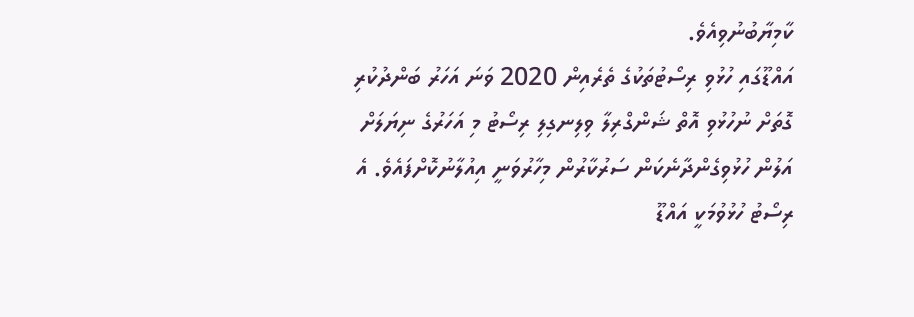ކާމިޔާބުނުވިއެވެ.
އައްޑޫގައި ހުޅުވި ރިސޯޓުތަކުގެ ތެރެއިން 2020 ވަނަ އަހަރު ބަންދުކުރި ގޮތަށް ނުހުޅުވި އޮތް ޝަންގްރިލާ ވިލިނގިލި ރިސޯޓު މި އަހަރުގެ ނިޔަލަށް އަލުން ހުޅުވިގެންދާނެކަން ސަރުކާރުން މިހާރުވަނީ އިއުލާނުކޮށްފައެވެ. އެ ރިސޯޓު ހުޅުވުމަކީ އައްޑޫ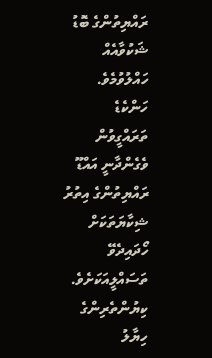ރައްޔިތުންގެ ބޮޑު ޝަކުވާއެއް ހައްލުވުމެވެ. ހަންކެޑެ ތަރައްގީވުން ވެގެންދާނީ އައްޑޫ ރައްޔިތުންގެ އިތުރު ޝިކާޔަތަކަށް ހޯދައިދެވޭ ތަސައްލީއަކަށެވެ.
ކިޔުންތެރިންގެ ހިޔާލު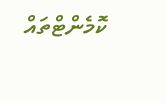ކޮމެންޓްތައް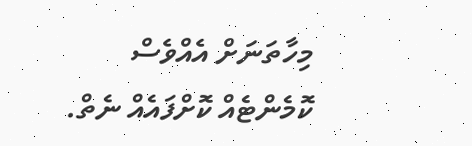މިހާތަނަށް އެއްވެސް ކޮމެންޓެއް ކޮށްފައެއް ނެތް.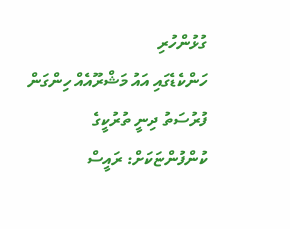ގުޅުންހުރި
ހަންކެޑެގައި އައު މަޝްރޫއެއް ހިންގަން ފުރުސަތު ދިނީ ތުރުކީގެ ކުންފުންޏަކަށް: ރައީސް